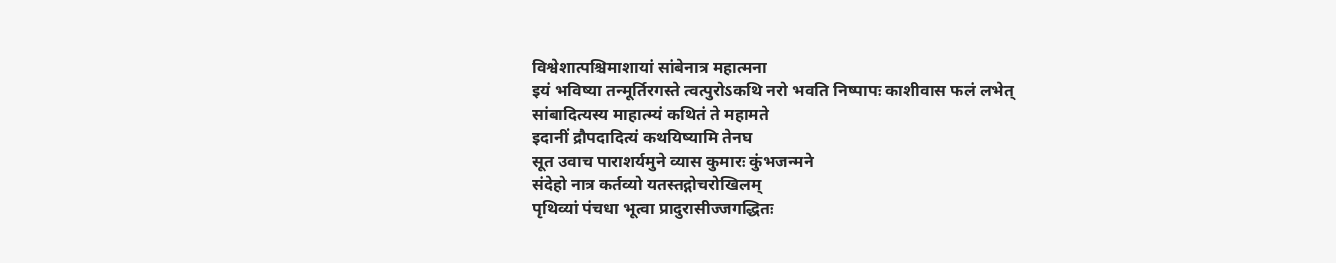विश्वेशात्पश्चिमाशायां सांबेनात्र महात्मना
इयं भविष्या तन्मूर्तिरगस्ते त्वत्पुरोऽकथि नरो भवति निष्पापः काशीवास फलं लभेत्
सांबादित्यस्य माहात्म्यं कथितं ते महामते
इदानीं द्रौपदादित्यं कथयिष्यामि तेनघ
सूत उवाच पाराशर्यमुने व्यास कुमारः कुंभजन्मने
संदेहो नात्र कर्तव्यो यतस्तद्गोचरोखिलम्
पृथिव्यां पंचधा भूत्वा प्रादुरासीज्जगद्धितः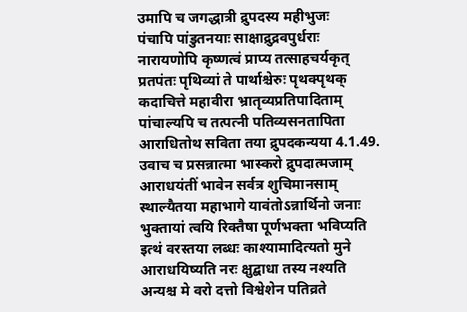उमापि च जगद्धात्री द्रुपदस्य महीभुजः
पंचापि पांडुतनयाः साक्षाद्रुद्रवपुर्धराः
नारायणोपि कृष्णत्वं प्राप्य तत्साहचर्यकृत्
प्रतपंतः पृथिव्यां ते पार्थाश्चेरुः पृथक्पृथक्
कदाचित्ते महावीरा भ्रातृव्यप्रतिपादिताम्
पांचाल्यपि च तत्पत्नी पतिव्यसनतापिता
आराधितोथ सविता तया द्रुपदकन्यया 4.1.49.
उवाच च प्रसन्नात्मा भास्करो द्रुपदात्मजाम्
आराधयंतीं भावेन सर्वत्र शुचिमानसाम्
स्थाल्यैतया महाभागे यावंतोऽन्नार्थिनो जनाः
भुक्तायां त्वयि रिक्तैषा पूर्णभक्ता भविप्यति
इत्थं वरस्तया लब्धः काश्यामादित्यतो मुने
आराधयिष्यति नरः क्षुद्बाधा तस्य नश्यति
अन्यश्च मे वरो दत्तो विश्वेशेन पतिव्रते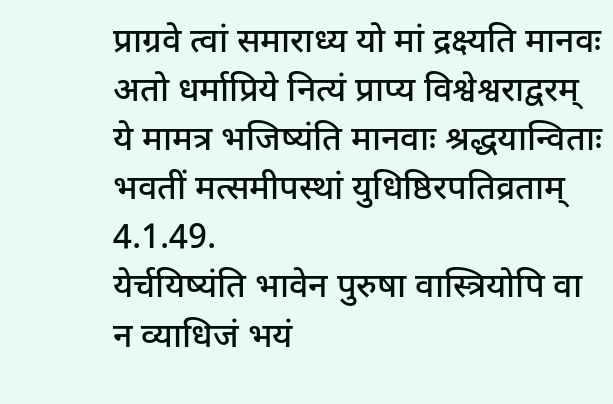प्राग्रवे त्वां समाराध्य यो मां द्रक्ष्यति मानवः
अतो धर्माप्रिये नित्यं प्राप्य विश्वेश्वराद्वरम्
ये मामत्र भजिष्यंति मानवाः श्रद्धयान्विताः
भवतीं मत्समीपस्थां युधिष्ठिरपतिव्रताम् 4.1.49.
येर्चयिष्यंति भावेन पुरुषा वास्त्रियोपि वा
न व्याधिजं भयं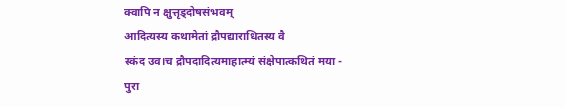क्वापि न क्षुत्तृड्दोषसंभवम्
आदित्यस्य कथामेतां द्रौपद्याराधितस्य वै
स्कंद उव।च द्रौपदादित्यमाहात्म्यं संक्षेपात्कथितं मया -
पुरा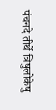पंचनदे तीर्थे त्रिषुलोकेषु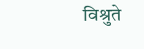विश्रुते